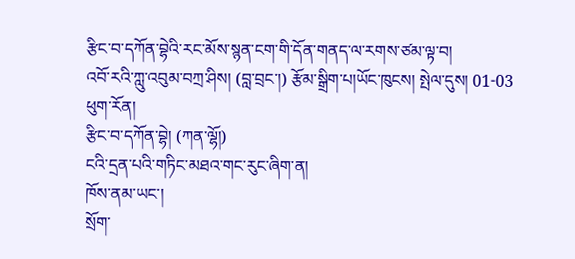རྩིང་བ་དཀོན་བྷེའི་རང་མོས་སྙན་ངག་གི་དོན་གནད་ལ་རགས་ཙམ་ལྟ་བ།
འབོ་རའི་ཀླུ་འབུམ་བཀྲ་ཤིས། (བླ་བྲང་།) རྩོམ་སྒྲིག་པ།ཡོང་ཁུངས། སྤེལ་དུས། 01-03
ཕུག་རོན།
རྩིང་བ་དཀོན་བྷེ། (ཀན་ལྷོ།)
ངའི་དྲན་པའི་གཏིང་མཐའ་གང་རུང་ཞིག་ན།
ཁོས་ནམ་ཡང་།
སྲོག་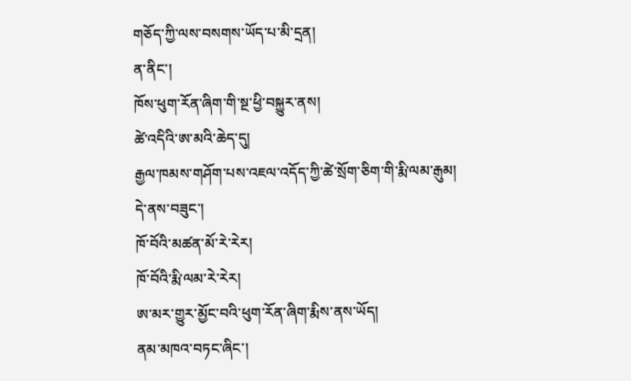གཅོད་ཀྱི་ལས་བསགས་ཡོད་པ་མི་དྲན།
ན་ནིང་།
ཁོས་ཕུག་རོན་ཞིག་གི་སྔ་ཕྱི་བསྐྱུར་ནས།
ཚེ་འདིའི་ཨ་མའི་ཆེད་དུ།
རྒྱལ་ཁམས་གཤོག་པས་འཇལ་འདོད་ཀྱི་ཚེ་སྲོག་ཅིག་གི་རྨི་ལམ་རྒུམ།
དེ་ནས་བཟུང་།
ཁོ་བོའི་མཚན་མོ་རེ་རེར།
ཁོ་བོའི་རྨི་ལམ་རེ་རེར།
ཨ་མར་གྱུར་མྱོང་བའི་ཕུག་རོན་ཞིག་རྨིས་ནས་ཡོད།
ནམ་མཁའ་བཏང་ཞིང་།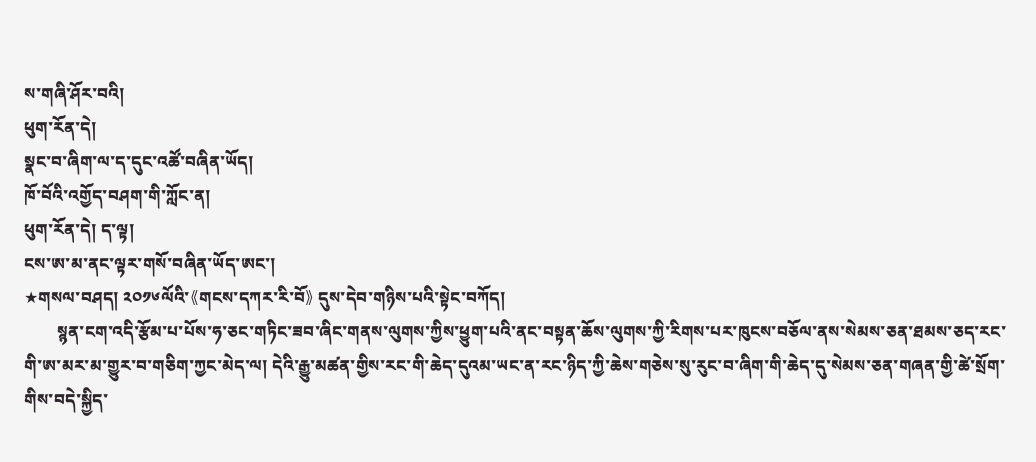ས་གཞི་ཤོར་བའི།
ཕུག་རོན་དེ།
སྣང་བ་ཞིག་ལ་ད་དུང་འཚོ་བཞིན་ཡོད།
ཁོ་བོའི་འགྱོད་བཤག་གི་ཀློང་ན།
ཕུག་རོན་དེ། ད་ལྟ།
ངས་ཨ་མ་ནང་ལྟར་གསོ་བཞིན་ཡོད་ཨང་།
★གསལ་བཤད། ༢༠༡༦ལོའི་《གངས་དཀར་རི་བོ》 དུས་དེབ་གཉིས་པའི་སྟེང་བཀོད།
        སྙན་ངག་འདི་རྩོམ་པ་པོས་ཧ་ཅང་གཏིང་ཟབ་ཞིང་གནས་ལུགས་ཀྱིས་ཕྱུག་པའི་ནང་བསྟན་ཆོས་ལུགས་ཀྱི་རིགས་པར་ཁུངས་བཅོལ་ནས་སེམས་ཅན་ཐམས་ཅད་རང་གི་ཨ་མར་མ་གྱུར་བ་གཅིག་ཀྱང་མེད་ལ། དེའི་རྒྱུ་མཚན་གྱིས་རང་གི་ཆེད་དུའམ་ཡང་ན་རང་ཉིད་ཀྱི་ཆེས་གཅེས་སུ་རུང་བ་ཞིག་གི་ཆེད་དུ་སེམས་ཅན་གཞན་གྱི་ཚེ་སྲོག་གིས་བདེ་སྐྱིད་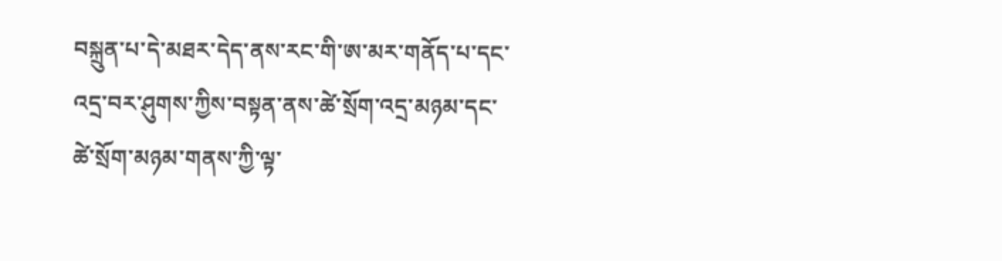བསྐྲུན་པ་དེ་མཐར་དེད་ནས་རང་གི་ཨ་མར་གནོད་པ་དང་འདྲ་བར་ཤུགས་ཀྱིས་བསྟན་ནས་ཚེ་སྲོག་འདྲ་མཉམ་དང་ཚེ་སྲོག་མཉམ་གནས་ཀྱི་ལྟ་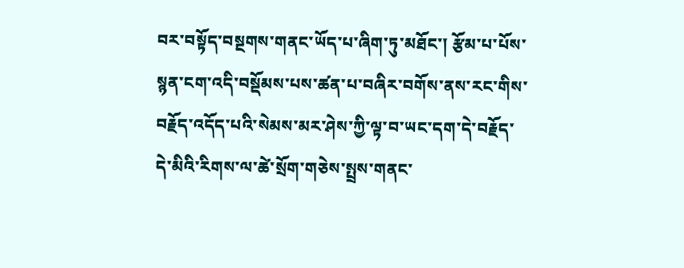བར་བསྟོད་བསྔགས་གནང་ཡོད་པ་ཞིག་ཏུ་མཐོང་། རྩོམ་པ་པོས་སྙན་ངག་འདི་བསྡོམས་པས་ཚན་པ་བཞིར་བགོས་ནས་རང་གིས་བརྗོད་འདོད་པའི་སེམས་མར་ཤེས་ཀྱི་ལྟ་བ་ཡང་དག་དེ་བརྗོད་དེ་མིའི་རིགས་ལ་ཚེ་སྲོག་གཅེས་སྤྲས་གནང་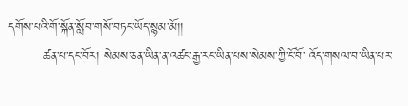དགོས་པའི་གོ་སྐོན་སློབ་གསོ་བཏང་ཡོད་སྙམ་མོ།།
        ཚན་པ་དང་བོར། སེམས་ཅན་ཡིན་ན་འཚང་རྒྱ་རང་ཡིན་པས་སེམས་ཀྱི་ངོ་བོ་ འོད་གསལ་བ་ཡིན་པར་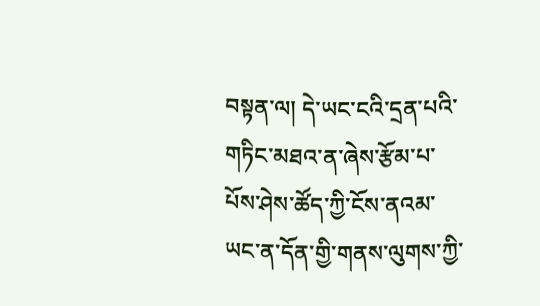བསྟན་ལ། དེ་ཡང་ངའི་དྲན་པའི་གཏིང་མཐའ་ན་ཞེས་རྩོམ་པ་པོས་ཤེས་ཚོད་ཀྱི་ངོས་ནའམ་ཡང་ན་དོན་གྱི་གནས་ལུགས་ཀྱི་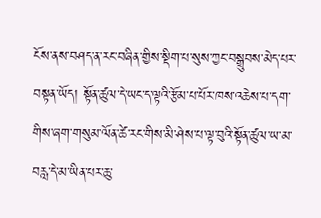ངོས་ནས་བཤད་ན་རང་བཞིན་གྱིས་སྡིག་པ་སུས་ཀྱང་བསྒྲུབས་མེད་པར་བསྟན་ཡོད། སྟོན་ཚུལ་དེ་ཡང་ད་ལྟའི་རྩོམ་པ་པོར་ཁས་འཆེས་པ་དག་གིས་ཞག་གསུམ་ལོན་ཚེ་རང་གིས་མི་ཤེས་པ་ལྟ་བུའི་སྟོན་ཚུལ་ཡ་མ་བརླ་དེ་མ་ཡིན་པར་ཆུ་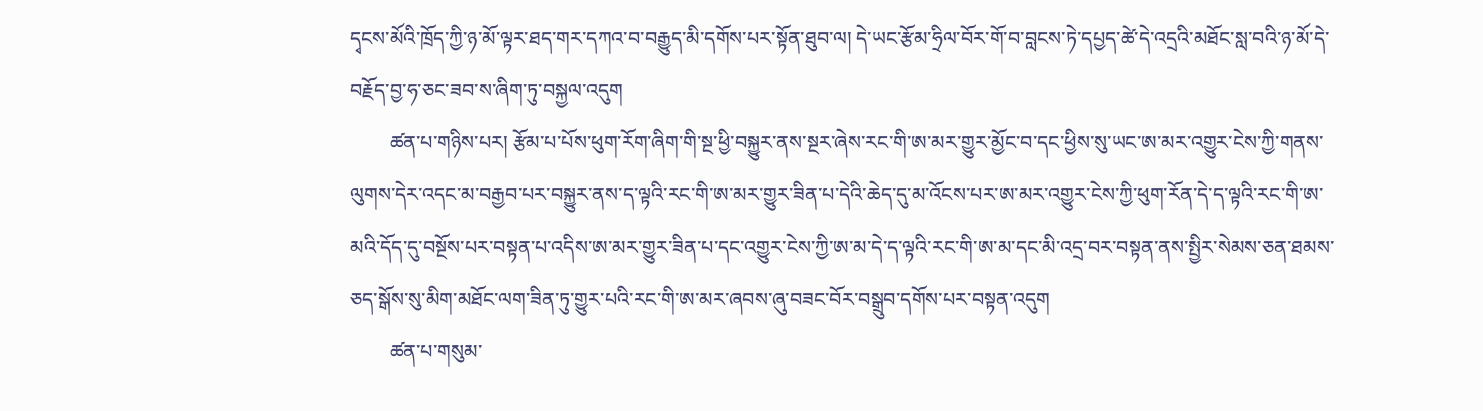དྭངས་མོའི་ཁྲོད་ཀྱི་ཉ་མོ་ལྟར་ཐད་གར་དཀའ་བ་བརྒྱུད་མི་དགོས་པར་སྟོན་ཐུབ་ལ། དེ་ཡང་རྩོམ་ཧྲིལ་བོར་གོ་བ་བླངས་ཏེ་དཔྱད་ཚེ་དེ་འདྲའི་མཐོང་སླ་བའི་ཉ་མོ་དེ་བརྗོད་བྱ་ཧ་ཅང་ཟབ་ས་ཞིག་ཏུ་བསྐྱལ་འདུག
        ཚན་པ་གཉིས་པར། རྩོམ་པ་པོས་ཕུག་རོག་ཞིག་གི་སྔ་ཕྱི་བསྐྱུར་ནས་སྔར་ཞེས་རང་གི་ཨ་མར་གྱུར་མྱོང་བ་དང་ཕྱིས་སུ་ཡང་ཨ་མར་འགྱུར་ངེས་ཀྱི་གནས་ལུགས་དེར་འདང་མ་བརྒྱབ་པར་བསྐྱུར་ནས་ད་ལྟའི་རང་གི་ཨ་མར་གྱུར་ཟིན་པ་དེའི་ཆེད་དུ་མ་འོངས་པར་ཨ་མར་འགྱུར་ངེས་ཀྱི་ཕུག་རོན་དེ་ད་ལྟའི་རང་གི་ཨ་མའི་དོད་དུ་བསྔོས་པར་བསྟན་པ་འདིས་ཨ་མར་གྱུར་ཟིན་པ་དང་འགྱུར་ངེས་ཀྱི་ཨ་མ་དེ་ད་ལྟའི་རང་གི་ཨ་མ་དང་མི་འདྲ་བར་བསྟན་ནས་སྤྱིར་སེམས་ཅན་ཐམས་ཅད་སྒོས་སུ་མིག་མཐོང་ལག་ཟིན་ཏུ་གྱུར་པའི་རང་གི་ཨ་མར་ཞབས་ཞུ་བཟང་བོར་བསྒྲུབ་དགོས་པར་བསྟན་འདུག
        ཚན་པ་གསུམ་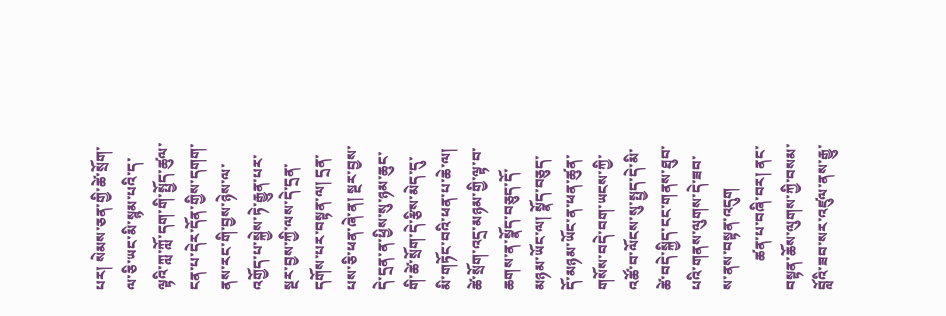པར། སེམས་ཅན་གྱི་ཚེ་སྲོག་ལ་ཅི་ཡང་མི་སྙམ་པའི་ད་ལྟའི་ཀླ་ཀློ་དག་གི་སྤྱོད་ཚུལ་ངན་པ་དེར་དོན་གྱིས་དགག་ནས་རང་གི་བྱས་ཉེས་ལ་འགྱོད་པ་སྐྱེས་ཏེ་རྒྱུན་པར་སྔར་བྱས་ཀྱི་ལས་དེ་དྲན་དགོས་པར་བསྟན་ལ། དྲན་པས་ཅི་ཕན་ཞེ་ན། སྔར་བྱས་དེ་དྲན་ན་ཕྱིས་སུ་ཉམ་ཆུང་གི་ཚེ་སྲོག་དེ་རྩིས་མེད་དུ་མི་གཏོང་བའི་ཕན་པ་ཆེ་ལ། ཚེ་སྲོག་འདྲ་མཉམ་གྱི་ལྟ་བ་ཆགས་ན་སྣོད་བཅུད་དོ་མཉམ་ཡོང་ལ། སྣོད་བཅུད་དོ་མཉམ་ཡོང་ན་ཕན་ཚུན་གསོས་བདེ་བག་ཡངས་ཀྱི་འཚོ་བ་ལོངས་སུ་སྤྱད་དེ་མི་ཚེ་བདེ་སྐྱིད་ངང་གནས་ཐུབ་པའི་གནས་ལུགས་དེ་ཟབ་ས་ནས་བསྟན་འདུག
        ཚན་པ་བཞི་བར། ནང་བསྟན་ཆོས་ལུགས་ཀྱི་བསམ་བློའི་ཟབ་སར་འཛུལ་ནས་རྒྱུ་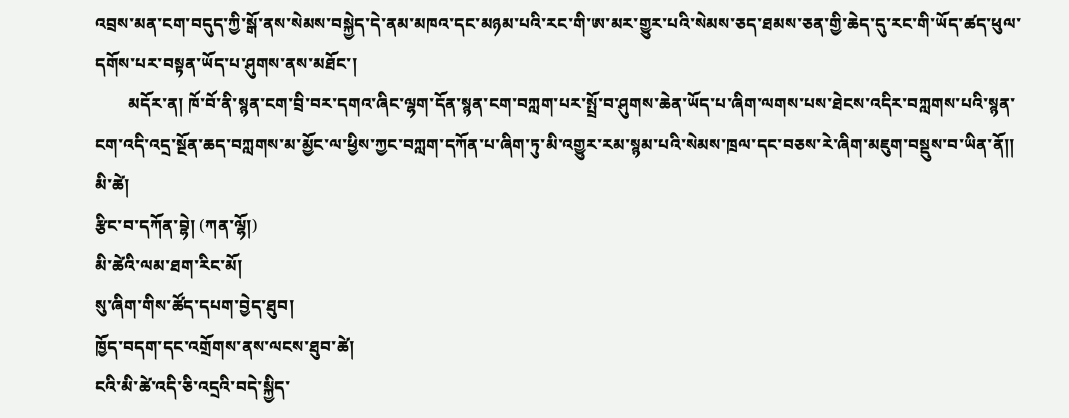འབྲས་མན་ངག་བདུད་ཀྱི་སྒོ་ནས་སེམས་བསྐྱེད་དེ་ནམ་མཁའ་དང་མཉམ་པའི་རང་གི་ཨ་མར་གྱུར་པའི་སེམས་ཅད་ཐམས་ཅན་གྱི་ཆེད་དུ་རང་གི་ཡོད་ཚད་ཕུལ་དགོས་པར་བསྟན་ཡོད་པ་ཤུགས་ནས་མཐོང་།
        མདོར་ན། ཁོ་བོ་ནི་སྙན་ངག་བྲི་བར་དགའ་ཞིང་ལྷག་དོན་སྙན་ངག་བཀླག་པར་སྤྲོ་བ་ཤུགས་ཆེན་ཡོད་པ་ཞིག་ལགས་པས་ཐེངས་འདིར་བཀླགས་པའི་སྙན་ངག་འདི་འདྲ་སྔོན་ཆད་བཀླགས་མ་མྱོང་ལ་ཕྱིས་ཀྱང་བཀླག་དཀོན་པ་ཞིག་ཏུ་མི་འགྱུར་རམ་སྙམ་པའི་སེམས་ཁྲལ་དང་བཅས་རེ་ཞིག་མཇུག་བསྡུས་བ་ཡིན་ནོ།།
མི་ཚེ།
རྩིང་བ་དཀོན་བྷེ། (ཀན་ལྷོ།)
མི་ཚེའི་ལམ་ཐག་རིང་མོ།
སུ་ཞིག་གིས་ཚོད་དཔག་བྱེད་ཐུབ།
ཁྱོད་བདག་དང་འགྲོགས་ནས་ལངས་ཐུབ་ཚེ།
ངའི་མི་ཚེ་འདི་ཅི་འདྲའི་བདེ་སྐྱིད་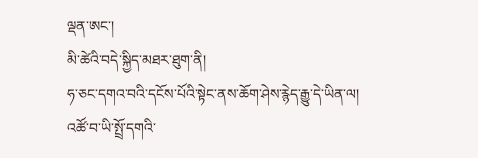ལྡན་ཨང་།
མི་ཚེའི་བདེ་སྐྱིད་མཐར་ཐུག་ནི།
ཧ་ཅང་དགའ་བའི་དངོས་པོའི་སྟེང་ནས་ཆོག་ཤེས་རྙེད་རྒྱུ་དེ་ཡིན་ལ།
འཚོ་བ་ཡི་སྤྲོ་དགའི་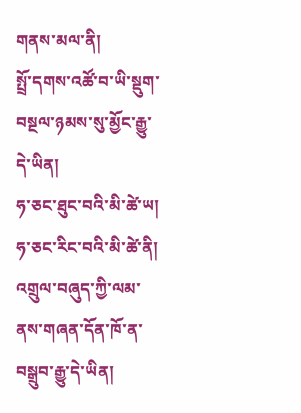གནས་མལ་ནི།
སྤྲོ་དགས་འཚོ་བ་ཡི་སྡུག་བསྔལ་ཉམས་སུ་མྱོང་རྒྱུ་དེ་ཡིན།
ཧ་ཅང་ཐུང་བའི་མི་ཚེ་ཡ།
ཧ་ཅང་རིང་བའི་མི་ཚེ་ནི།
འགྲུལ་བཞུད་ཀྱི་ལམ་ནས་གཞན་དོན་ཁོ་ན་བསྒྲུབ་རྒྱུ་དེ་ཡིན།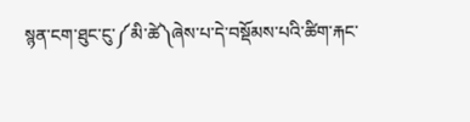སྙན་ངག་ཐུང་ངུ་༼མི་ཚེ༽ཞེས་པ་དེ་བསྡོམས་པའི་ཚིག་རྐང་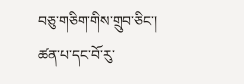བཅུ་གཅིག་གིས་གྲུབ་ཅིང་། ཚན་པ་དང་བོ་རུ་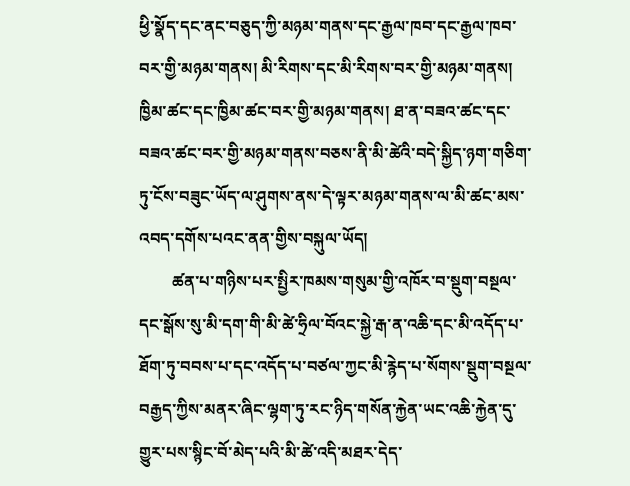ཕྱི་སྣོད་དང་ནང་བཅུད་ཀྱི་མཉམ་གནས་དང་རྒྱལ་ཁབ་དང་རྒྱལ་ཁབ་བར་གྱི་མཉམ་གནས། མི་རིགས་དང་མི་རིགས་བར་གྱི་མཉམ་གནས། ཁྱིམ་ཚང་དང་ཁྱིམ་ཚང་བར་གྱི་མཉམ་གནས། ཐ་ན་བཟའ་ཚང་དང་བཟའ་ཚང་བར་གྱི་མཉམ་གནས་བཅས་ནི་མི་ཚེའི་བདེ་སྐྱིད་ཉག་གཅིག་ཏུ་ངོས་བཟུང་ཡོད་ལ་ཤུགས་ནས་དེ་ལྟར་མཉམ་གནས་ལ་མི་ཚང་མས་འབད་དགོས་པའང་ནན་གྱིས་བསྐུལ་ཡོད།
        ཚན་པ་གཉིས་པར་སྤྱིར་ཁམས་གསུམ་གྱི་འཁོར་བ་སྡུག་བསྔལ་དང་སྒོས་སུ་མི་དག་གི་མི་ཚེ་ཧྲིལ་བོའང་སྐྱེ་རྒ་ན་འཆི་དང་མི་འདོད་པ་ཐོག་ཏུ་བབས་པ་དང་འདོད་པ་བཙལ་ཀྱང་མི་རྙེད་པ་སོགས་སྡུག་བསྔལ་བརྒྱད་ཀྱིས་མནར་ཞིང་ལྷག་ཏུ་རང་ཉིད་གསོན་རྐྱེན་ཡང་འཆི་རྐྱེན་དུ་གྱུར་པས་སྙིང་བོ་མེད་པའི་མི་ཚེ་འདི་མཐར་དེད་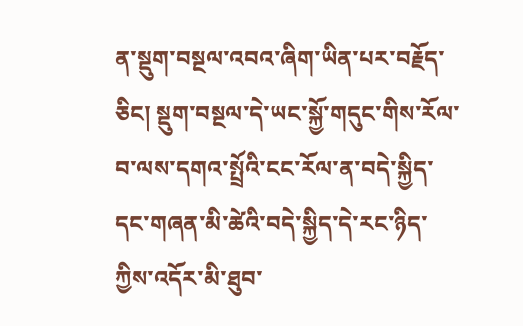ན་སྡུག་བསྔལ་འབའ་ཞིག་ཡིན་པར་བརྗོད་ཅིང། སྡུག་བསྔལ་དེ་ཡང་སྐྱོ་གདུང་གིས་རོལ་བ་ལས་དགའ་སྤྲོའི་ངང་རོལ་ན་བདེ་སྐྱིད་དང་གཞན་མི་ཚེའི་བདེ་སྐྱིད་དེ་རང་ཉིད་ཀྱིས་འདོར་མི་ཐུབ་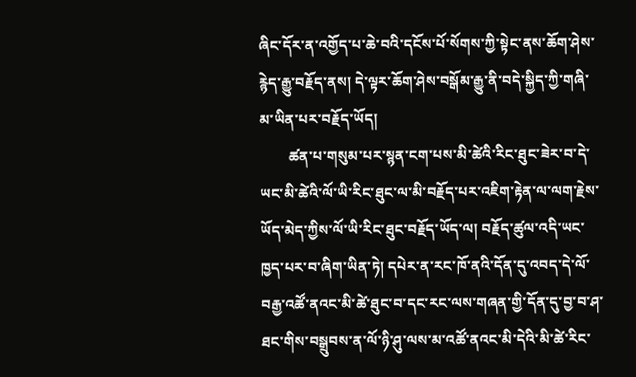ཞིང་དོར་ན་འགྱོད་པ་ཆེ་བའི་དངོས་པོ་སོགས་ཀྱི་སྟེང་ནས་ཆོག་ཤེས་རྙེད་རྒྱུ་བརྗོད་ནས། དེ་ལྟར་ཆོག་ཤེས་བསྒོམ་རྒྱུ་ནི་བདེ་སྐྱིད་ཀྱི་གཞི་མ་ཡིན་པར་བརྗོད་ཡོད།
        ཚན་པ་གསུམ་པར་སྙན་ངག་པས་མི་ཚེའི་རིང་ཐུང་ཟེར་བ་དེ་ཡང་མི་ཚེའི་ལོ་ཡི་རིང་ཐུང་ལ་མི་བརྗོད་པར་འཇིག་རྟེན་ལ་ལག་རྗེས་ཡོད་མེད་ཀྱིས་ལོ་ཡི་རིང་ཐུང་བརྗོད་ཡོད་ལ། བརྗོད་ཚུལ་འདི་ཡང་ཁྱད་པར་བ་ཞིག་ཡིན་ཏེ། དཔེར་ན་རང་ཁོ་ནའི་དོན་དུ་འབད་དེ་ལོ་བརྒྱ་འཚོ་ནའང་མི་ཚེ་ཐུང་བ་དང་རང་ལས་གཞན་གྱི་དོན་དུ་བྱ་བ་ཤ་ཐང་གིས་བསྒྲུབས་ན་ལོ་ཉི་ཤུ་ལས་མ་འཚོ་ནའང་མི་དེའི་མི་ཚེ་རིང་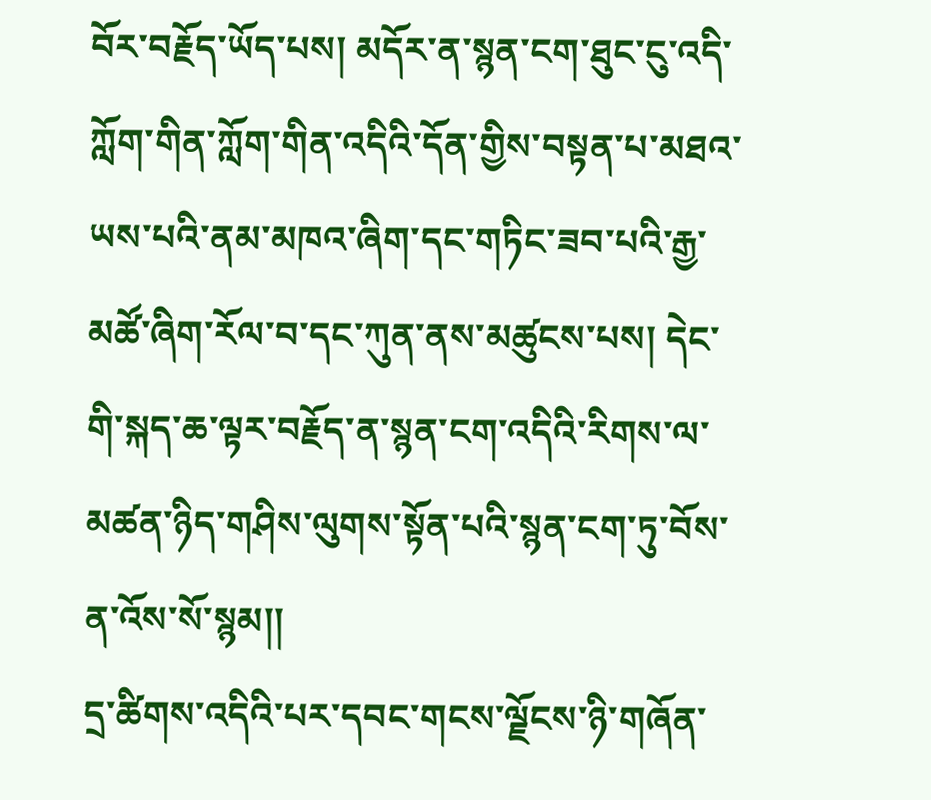བོར་བརྗོད་ཡོད་པས། མདོར་ན་སྙན་ངག་ཐུང་ངུ་འདི་ཀློག་གིན་ཀློག་གིན་འདིའི་དོན་གྱིས་བསྟན་པ་མཐའ་ཡས་པའི་ནམ་མཁའ་ཞིག་དང་གཏིང་ཟབ་པའི་རྒྱ་མཚོ་ཞིག་རོལ་བ་དང་ཀུན་ནས་མཚུངས་པས། དེང་གི་སྐད་ཆ་ལྟར་བརྗོད་ན་སྙན་ངག་འདིའི་རིགས་ལ་མཚན་ཉིད་གཤིས་ལུགས་སྟོན་པའི་སྙན་ངག་ཏུ་བོས་ན་འོས་སོ་སྙམ།།
དྲ་ཚིགས་འདིའི་པར་དབང་གངས་ལྗོངས་ཉི་གཞོན་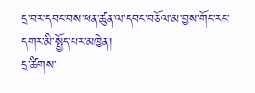དྲ་བར་དབང་བས་ཕན་ཚུན་ལ་དབང་བཅོལ་མ་བྱས་གོང་རང་དགར་མི་སྤྱོད་པར་མཁྱེན།
དྲ་ཚིགས་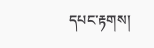དཔང་རྟགས།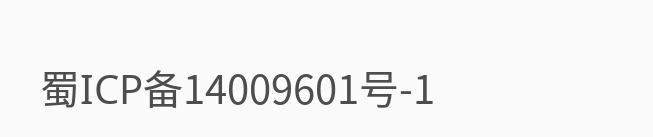蜀ICP备14009601号-1